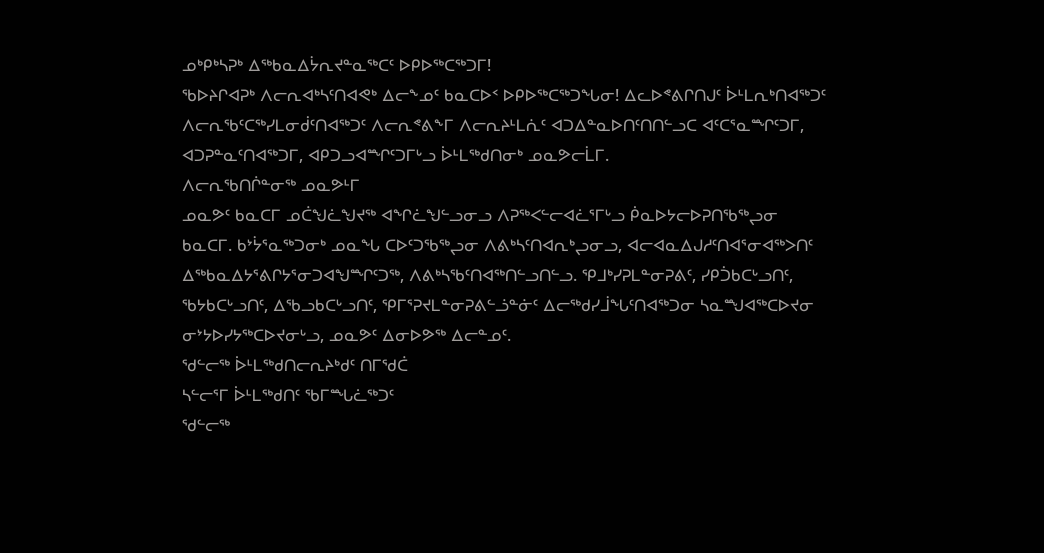ᓄᒃᑭᒃᓴᕈᒃ ᐃᖅᑲᓇᐃᔮᕆᔪᓐᓇᖅᑕᑦ ᐅᑭᐅᖅᑕᖅᑐᒥ!
ᖃᐅᔨᒋᐊᕈᒃ ᐱᓕᕆᐊᒃᓴᑦᑎᐊᕙᒃ ᐃᓕᖕᓄᑦ ᑲᓇᑕᐅᑉ ᐅᑭᐅᖅᑕᖅᑐᖓᓂ! ᐃᓚᐅᕝᕕᒋᑎᒍᑦ ᐆᒻᒪᕆᒃᑎᐊᖅᑐᑦ ᐱᓕᕆᖃᑦᑕᖅᓯᒪᓂᑰᑦᑎᐊᖅᑐᑦ ᐱᓕᕆᕝᕕᖕᒥ ᐱᓕᕆᔨᒻᒪᕇᑦ ᐊᑐᐃᓐᓇᐅᑎᑦᑎᑎᓪᓗᑕ ᐊᑦᑕᕐᓇᙱᑦᑐᒥ, ᐊᑐᕈᓐᓇᑦᑎᐊᖅᑐᒥ, ᐊᑭᑐᓗᐊᙱᑦᑐᒥᒡᓗ ᐆᒻᒪᖅᑯᑎᓂᒃ ᓄᓇᕗᓕᒫᒥ.
ᐱᓕᕆᖃᑎᒌᓐᓂᖅ ᓄᓇᕗᒻᒥ
ᓄᓇᕗᑦ ᑲᓇᑕᒥ ᓄᑖᖑᓛᖑᔪᖅ ᐊᖏᓛᖑᓪᓗᓂᓗ ᐱᕈᖅᐸᓪᓕᐊᓛᕐᒥᒡᓗ ᑮᓇᐅᔭᓕᐅᕈᑎᖃᖅᖢᓂ ᑲᓇᑕᒥ. ᑲᔾᔮᕐᓇᖅᑐᓂᒃ ᓄᓇᖓ ᑕᐅᑦᑐᖃᖅᖢᓂ ᐱᕕᒃᓴᑦᑎᐊᕆᒃᖢᓂᓗ, ᐊᓕᐊᓇᐃᒍᓱᑦᑎᐊᕐᓂᐊᖅᐳᑎᑦ ᐃᖅᑲᓇᐃᔭᕐᕕᒋᔭᕐᓂᑐᐊᖑᙱᑦᑐᖅ, ᐱᕕᒃᓴᖃᑦᑎᐊᖅᑎᓪᓗᑎᓪᓗ. ᕿᒧᒃᓯᕈᒪᓐᓂᕈᕕᑦ, ᓯᑭᑑᑲᑕᒡᓗᑎᑦ, ᖃᔭᑲᑕᒡᓗᑎᑦ, ᐃᖃᓗᑲᑕᒡᓗᑎᑦ, ᕿᒥᕐᕈᔪᒪᓐᓂᕈᕕᓪᓘᓐᓃᑦ ᐃᓕᖅᑯᓯᒨᖓᑦᑎᐊᖅᑐᓂ ᓴᓇᙳᐊᖅᑕᐅᔪᓂ ᓂᔾᔭᐅᓯᔭᖅᑕᐅᔪᓂᒡᓗ, ᓄᓇᕗᑦ ᐃᓂᐅᕗᖅ ᐃᓕᓐᓄᑦ.
ᖁᓪᓕᖅ ᐆᒻᒪᖅᑯᑎᓕᕆᔨᒃᑯᑦ ᑎᒥᖁᑖ
ᓴᓪᓕᕐᒥ ᐆᒻᒪᖅᑯᑎᑦ ᖃᒥᙵᓛᖅᑐᑦ
ᖁᓪᓕᖅ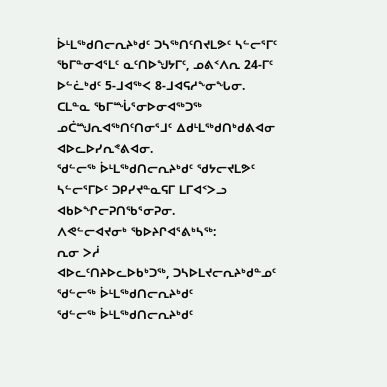ᐆᒻᒪᖅᑯᑎᓕᕆᔨᒃᑯᑦ ᑐᓴᖅᑎᑦᑎᔪᒪᕗᑦ ᓴᓪᓕᕐᒥᑦ ᖃᒥᓐᓂᐊᕐᒪᑦ ᓇᑦᑎᐅᖑᔭᒥᑦ, ᓄᕕᑉᐱᕆ 24-ᒥᑦ ᐅᓪᓛᒃᑯᑦ 5-ᒧᐊᖅᐸ 8-ᒧᐊᕋᓱᖕᓂᖓᓂ.
ᑕᒪᓐᓇ ᖃᒥᙶᕐᓂᐅᓂᐊᖅᑐᖅ ᓄᑖᙳᕆᐊᖅᑎᑦᑎᓂᕐᒧᑦ ᐃᑯᒻᒪᖅᑯᑎᒃᑯᕕᐊᓂ ᐊᐅᓚᐅᓯᕆᕝᕕᐊᓂ.
ᖁᓪᓕᖅ ᐆᒻᒪᖅᑯᑎᓕᕆᔨᒃᑯᑦ ᖁᔭᓕᔪᒪᕗᑦ ᓴᓪᓕᕐᒥᐅᑦ ᑐᑭᓯᔪᓐᓇᕋᒥ ᒪᒥᐊᑉᐳᓗ ᐊᑲᐅᖏᓕᕈᑎᖃᕐᓂᕈᓂ.
ᐱᕙᓪᓕᐊᔪᓂᒃ ᖃᐅᔨᒋᐊᕐᕕᒃᓴᖅ:
ᕆᓂ ᐳᓲ
ᐊᐅᓚᑦᑎᔨᐅᓚᐅᑲᒃᑐᖅ, ᑐᓴᐅᒪᔪᓕᕆᔨᒃᑯᓐᓄᑦ
ᖁᓪᓕᖅ ᐆᒻᒪᖅᑯᑎᓕᕆᔨᒃᑯᑦ
ᖁᓪᓕᖅ ᐆᒻᒪᖅᑯᑎᓕᕆᔨᒃᑯᑦ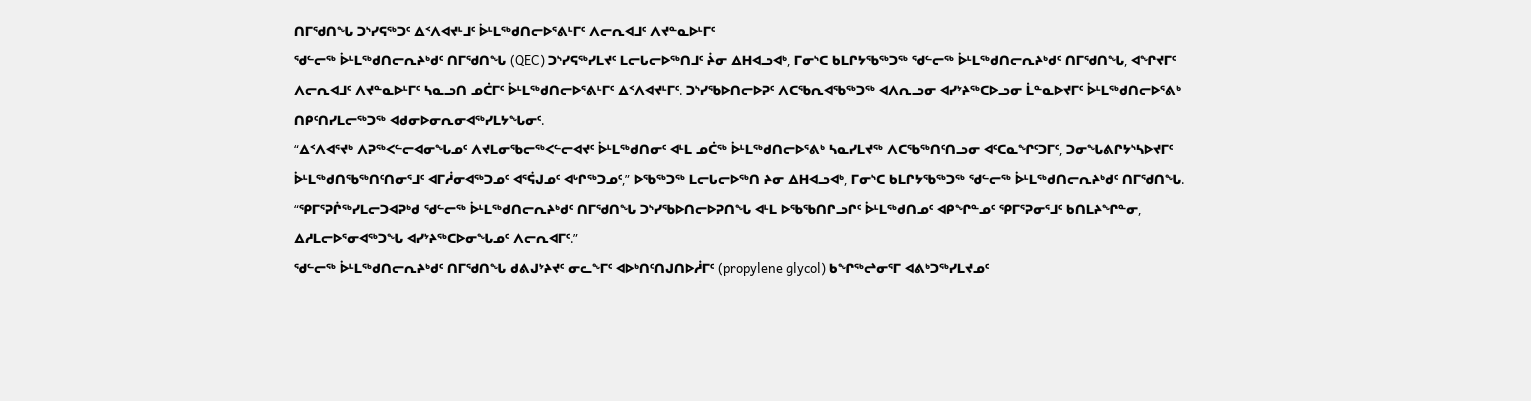ᑎᒥᖁᑎᖓ ᑐᔅᓯᕋᖅᑐᑦ ᐃᑉᐱᐊᔪᒻᒧᑦ ᐆᒻᒪᖅᑯᑎᓕᐅᕐᕕᒻᒥᑦ ᐱᓕᕆᐊᒧᑦ ᐱᔪᓐᓇᐅᒻᒥᑦ
ᖁᓪᓕᖅ ᐆᒻᒪᖅᑯᑎᓕᕆᔨᒃᑯᑦ ᑎᒥᖁᑎᖓ (QEC) ᑐᔅᓯᕋᖅᓯᒪᔪᑦ ᒪᓕᒐᓕᐅᖅᑎᒧᑦ ᔩᓂ ᐃᕼᐊᓗᐊᒃ, ᒥᓂᔅᑕ ᑲᒪᒋᔭᖃᖅᑐᖅ ᖁᓪᓕᖅ ᐆᒻᒪᖅᑯᑎᓕᕆᔨᒃᑯᑦ ᑎᒥᖁᑎᖓ, ᐊᖏᔪᒥᑦ ᐱᓕᕆᐊᒧᑦ ᐱᔪᓐᓇᐅᒻᒥᑦ ᓴᓇᓗᑎ ᓄᑖᒥᑦ ᐆᒻᒪᖅᑯᑎᓕᐅᕐᕕᒻᒥᑦ ᐃᑉᐱᐊᔪᒻᒥᑦ. ᑐᔅᓯᖃᐅᑎᓕᐅᕈᑦ ᐱᑕᖃᕆᐊᖃᖅᑐᖅ ᐊᐱᕆᓗᓂ ᐊᓯᔾᔨᖅᑕᐅᓗᓂ ᒫᓐᓇᐅᔪᒥᑦ ᐆᒻᒪᖅᑯᑎᓕᐅᕐᕕᒃ ᑎᑭᑦᑎᓯᒪᓕᖅᑐᖅ ᐊᑯᓂᐅᓂᕆᓂᐊᖅᓯᒪᔭᖓᓂᑦ.
“ᐃᑉᐱᐊᕐᔪᒃ ᐱᕈᖅᐸᓪᓕᐊᓂᖓᓄᑦ ᐱᔪᒪᓂᖃᓕᖅᐸᓪᓕᐊᔪᑦ ᐆᒻᒪᖅᑯᑎᓂᑦ ᐊᒻᒪ ᓄᑖᖅ ᐆᒻᒪᖅᑯᑎᓕᐅᕐᕕᒃ ᓴᓇᓯᒪᔪᖅ ᐱᑕᖃᖅᑎᑦᑎᓗᓂ ᐊᑦᑕᓇᖏᑦᑐᒥᑦ, ᑐᓂᖓᕕᒋᔭᔅᓴᐅᔪᒥᑦ ᐆᒻᒪᖅᑯᑎᖃᖅᑎᑦᑎᓂᕐᒧᑦ ᐊᒥᓲᓂᐊᖅᑐᓄᑦ ᐊᕐᕌᒍᓄᑦ ᐊᒡᒋᖅᑐᓄᑦ,” ᐅᖃᖅᑐᖅ ᒪᓕᒐᓕᐅᖅᑎ ᔨᓂ ᐃᕼᐊᓗᐊᒃ, ᒥᓂᔅᑕ ᑲᒪᒋᔭᖃᖅᑐᖅ ᖁᓪᓕᖅ ᐆᒻᒪᖅᑯᑎᓕᕆᔨᒃᑯᑦ ᑎᒥᖁᑎᖓ. “ᕿᒥᕐᕈᒌᖅᓯᒪᓕᑐᐊᕈᒃᑯ ᖁᓪᓕᖅ ᐆᒻᒪᖅᑯᑎᓕᕆᔨᒃᑯᑦ ᑎᒥᖁᑎᖓ ᑐᔅᓯᖃᐅᑎᓕᐅᕈᑎᖓ ᐊᒻᒪ ᐅᖃᖃᑎᒋᓗᒋᑦ ᐆᒻᒪᖅᑯᑎᓄᑦ ᐊᑭᖏᓐᓄᑦ ᕿᒥᕐᕈᓂᕐᒧᑦ ᑲᑎᒪᔨᖏᓐᓂ, ᐃᓱᒪᓕᐅᕐᓂᐊᖅᑐᖓ ᐊᓯᔾᔨᖅᑕᐅᓂᖓᓄᑦ ᐱᓕᕆᐊᒥᑦ.”
ᖁᓪᓕᖅ ᐆᒻᒪᖅᑯᑎᓕᕆᔨᒃᑯᑦ ᑎᒥᖁᑎᖓ ᑯᕕᒍᔾᔨᔪᑦ ᓂᓚᖕᒥᑦ ᐊᐅᒃᑎᑦᑎᒍᑎᐅᓲᒥᑦ (propylene glycol) ᑲᖏᖅᖠᓂᕐᒥ ᐊᕕᒃᑐᖅᓯᒪᔪᓄᑦ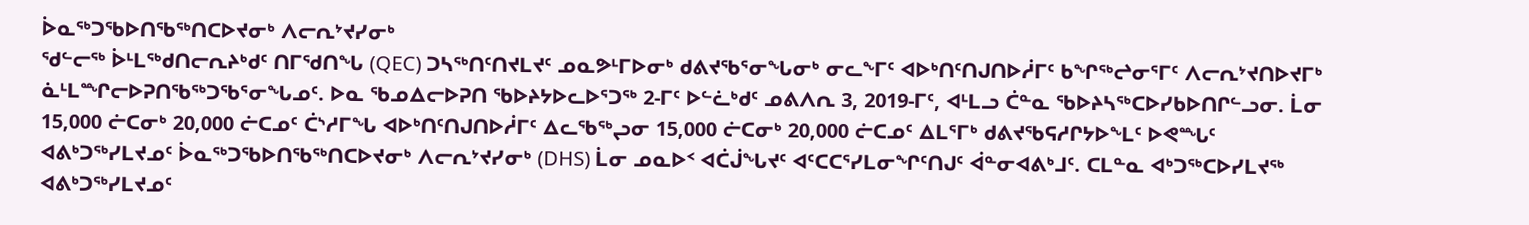ᐆᓇᖅᑐᖃᐅᑎᖃᖅᑎᑕᐅᔪᓂᒃ ᐱᓕᕆᔾᔪᓯᓂᒃ
ᖁᓪᓕᖅ ᐆᒻᒪᖅᑯᑎᓕᕆᔨᒃᑯᑦ ᑎᒥᖁᑎᖓ (QEC) ᑐᓴᖅᑎᑦᑎᔪᒪᔪᑦ ᓄᓇᕗᒻᒥᐅᓂᒃ ᑯᕕᔪᖃᕐᓂᖓᓂᒃ ᓂᓚᖕᒥᑦ ᐊᐅᒃᑎᑦᑎᒍᑎᐅᓲᒥᑦ ᑲᖏᖅᖠᓂᕐᒥᑦ ᐱᓕᕆᔾᔪᑎᐅᔪᒥᒃ ᓈᒻᒪᙱᓕᐅᕈᑎᖃᖅᑐᖃᕐᓂᖓᓄᑦ. ᐅᓇ ᖃᓄᐃᓕᐅᕈᑎ ᖃᐅᔨᔭᐅᓚᐅᕐᑐᖅ 2-ᒥᑦ ᐅᓪᓛᒃᑯᑦ ᓄᕕᐱᕆ 3, 2019-ᒥᑦ, ᐊᒻᒪᓗ ᑖᓐᓇ ᖃᐅᔨᓴᖅᑕᐅᓯᑲᐅᑎᒋᓪᓗᓂ. ᒫᓂ 15,000 ᓖᑕᓂᒃ 20,000 ᓖᑕᓄᑦ ᑖᔅᓱᒥᖓ ᐊᐅᒃᑎᑦᑎᒍᑎᐅᓲᒥᑦ ᐃᓚᖃᖅᖢᓂ 15,000 ᓖᑕᓂᒃ 20,000 ᓖᑕᓄᑦ ᐃᒪᕐᒥᒃ ᑯᕕᔪᖃᕋᓱᒋᔭᐅᖕᒪᑦ ᐅᕙᙵᑦ ᐊᕕᒃᑐᖅᓯᒪᔪᓄᑦ ᐆᓇᖅᑐᖃᐅᑎᖃᖅᑎᑕᐅᔪᓂᒃ ᐱᓕᕆᔾᔪᓯᓂᒃ (DHS) ᒫᓂ ᓄᓇᐅᑉ ᐊᑖᒎᖓᔪᑦ ᐊᑦᑕᑕᕐᓯᒪᓂᖏᑦᑎᒍᑦ ᐋᓐᓂᐊᕕᒃᒧᑦ. ᑕᒪᓐᓇ ᐊᒃᑐᖅᑕᐅᓯᒪᔪᖅ ᐊᕕᒃᑐᖅᓯᒪᔪᓄᑦ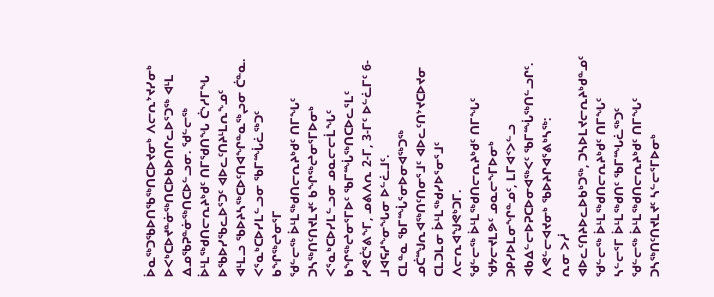ᐆᓇᖅᑐᖃᐅᑎᖃᖅᑎᑕᐅᔪᓂᒃ ᐱᓕᕆᔾᔪᓯᓂᒃ ᐅᐸᒃᑕᐅᔪᓐᓃᖅᑎᑕᐅᑲᐅᑎᒋᓚᐅᕐᑐᖅ ᐊᒻᒪ ᐃᓄᖃᕈᓐᓃᖅᑎᑕᐅᓪᓗᓂ. ᖁᓪᓕᖅ ᐆᒻᒪᖅᑯᑎᓕᕆᔨᒃᑯᑦ ᑎᒥᖁᑎᖓ ᑖᔅᓱᒥᖓ ᐅᖃᐅᓯᖃᓚᐅᕐᑐᑦ ᐊᐅᓚᑦᑎᔨᒻᒪᕆᖕᓄᑦ ᐊᒻᒪᓗ ᖃᐅᔨᓴᖅᑕᐅᑦᑎᐊᖏᓐᓇᖅᖢᓂ ᑖᓐᓇ.
ᐸᕐᓇᒃᑕᐅᓯᒪᓪᓗᓂ ᖃᒥᙶᓛᖅᑐᑦ ᑲᖏᖅᖠᓂᕐᒥ
ᖁᓪᓕᖅ ᐆᒻᒪᖅᑯᑎᓕᕆᔨᒃᑯᑦ ᑎᒥᖓᑦ ᑐᓴᖅᑎᑦᑎᔪᒪᔪᑦ ᑲᖏᖅᖠᓂᕐᒥᐅᓂᒃ  ᐸᕐᓇᒃᑕᐅᓯᒪᓪᓗᓂ ᓄᓇᓕᓕᒫᖓᑦ ᑲᖏᖅᖠᓂᕐᒥᐅᑦ ᖃᒥᙶᖅᑎᑕᐅᓚᕐᒪᑦ ᓯᕙᑖᕐᕕᖕᒥ, ᓄᕕᐱᕆ 2-ᒥ, 3-ᒥᑦ ᐅᓪᓛᒥᑦ 6-ᒧᐊᕋᓱᖕᓂᖓᓂ ᐅᓪᓛᒧᑦ.
ᑕᒪᓐᓇ ᖃᒥᙶᕐᓂᐅᓂᐊᖅᑐᖅ ᓄᑖᙳᕆᐊᖅᑎᑦᑎᓂᕐᒧᑦ ᐊᐅᓚᑦᑎᔾᔪᑕᐅᔪᓂ ᑕᒪᑐᒪᓂ ᐆᒻᒪᖅᑯᓯᐅᕐᓂᕐᒧᑦ ᐱᓕᕆᐊᖑᕙᒃᑐᒥ.
ᖁᓪᓕᖅ ᐆᒻᒪᖅᑯᑎᓕᕆᔨᒃᑯᑦ ᑎᒥᖓᑦ ᖁᔭᓕᔪᒪᕗᑦ ᓄᓇᓕᖕᒥᐅᓂᒃ ᑐᑭᓯᐅᒪᓂᖏᓐᓄᑦ, ᒪᒥᐊᑉᐳᓪᓗ ᐊᑲᐃᓪᓕᐅᕈᑕᐅᓂᐊᖅᐸᑦ ᖃᒥᙶᖅᑎᓪᓗᒋᑦ.
ᐱᕙᓪᓕᐊᔪᓂᒃ ᖃᐅᔨᒋᐊᕐᕕᒃᓴᖅ:
ᕆᓂ ᐳᓲ
ᐊᐅᓚᑦᑎᔨᐅᓚᐅᑲᒃᑐᖅ, ᑐᓴᐅᒪᔪᓕᕆᔨᒃᑯᓐᓄᑦ
ᖁᓪᓕᖅ ᐆᒻᒪᖅᑯᑎᓕᕆᔨᒃᑯᑦ ᑎᒥᖓᑦ
ᓴᓪᓕᕐᒥ ᐆᒻᒪᖅᑯᑎᑦ ᖃᒥᙵᓛᖅᑐᑦ
ᖁᓪᓕᖅ ᐆᒻᒪᖅᑯᑎᓕᕆᔨᒃᑯᑦ ᑎᒥᖓᑦ ᑐᓴᖅᑎᑦᑎᔪᒪᔪᑦ ᓴᓪᓕᕐᒥᐅᓂᒃ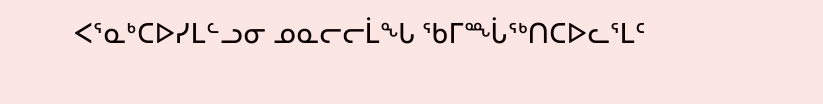ᐸᕐᓇᒃᑕᐅᓯᒪᓪᓗᓂ ᓄᓇᓕᓕᒫᖓ ᖃᒥᙶᖅᑎᑕᐅᓚᕐᒪᑦ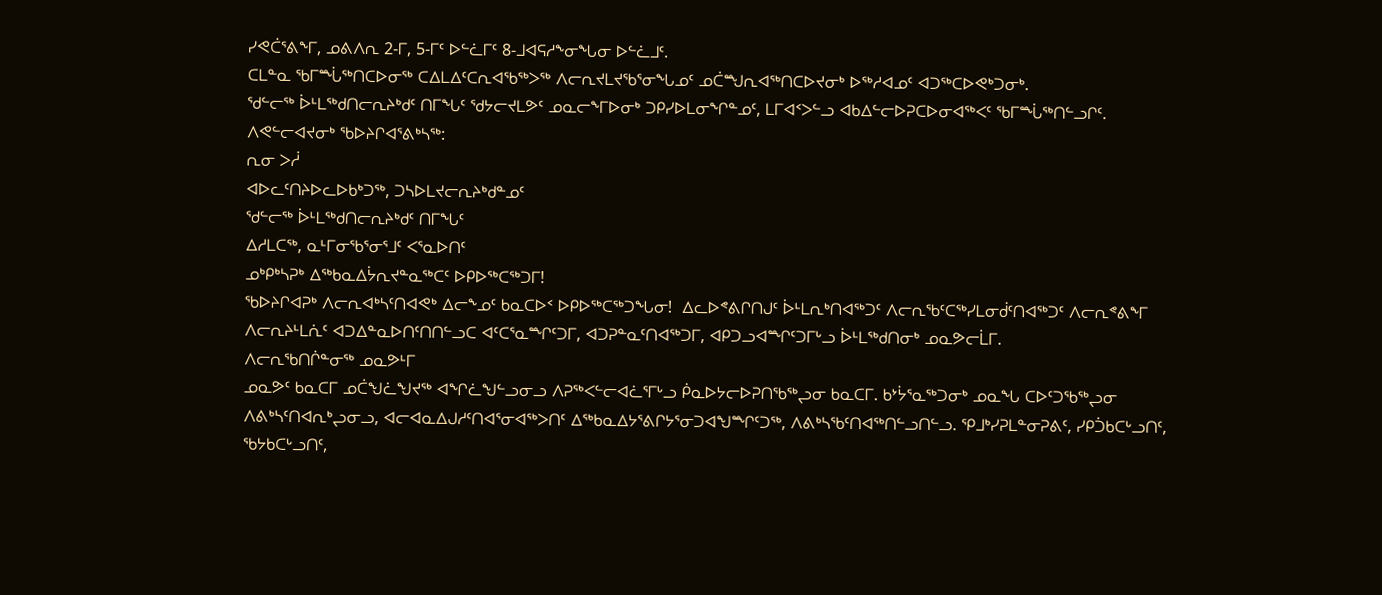ᓯᕙᑖᕐᕕᖕᒥ, ᓄᕕᐱᕆ 2-ᒥ, 5-ᒥᑦ ᐅᓪᓛᒥᑦ 8-ᒧᐊᕋᓱᖕᓂᖓᓂ ᐅᓪᓛᒧᑦ.
ᑕᒪᓐᓇ ᖃᒥᙶᖅᑎᑕᐅᓂᖅ ᑕᐃᒪᐃᑦᑕᕆᐊᖃᖅᐳᖅ ᐱᓕᕆᔪᒪᔪᖃᕐᓂᖓᓄᑦ ᓄᑖᙳᕆᐊᖅᑎᑕᐅᔪᓂᒃ ᐅᖅᓱᐊᓄᑦ ᐊᑐᖅᑕᐅᕙᒃᑐᓂᒃ.
ᖁᓪᓕᖅ ᐆᒻᒪᖅᑯᑎᓕᕆᔨᒃᑯᑦ ᑎᒥᖓᑦ ᖁᔭᓕᔪᒪᕗᑦ ᓄᓇᓕᖕᒥᐅᓂᒃ ᑐᑭᓯᐅᒪᓂᖏᓐᓄᑦ, ᒪᒥᐊᑉᐳᓪᓗ ᐊᑲᐃᓪᓕᐅᕈᑕᐅᓂᐊᖅᐸᑦ ᖃᒥᙶᖅᑎᓪᓗᒋᑦ.
ᐱᕙᓪᓕᐊᔪᓂᒃ ᖃᐅᔨᒋᐊᕐᕕᒃᓴᖅ:
ᕆᓂ ᐳᓲ
ᐊᐅᓚᑦᑎᔨᐅᓚᐅᑲᒃᑐᖅ, ᑐᓴᐅᒪᔪᓕᕆᔨᒃᑯᓐᓄᑦ
ᖁᓪᓕᖅ ᐆᒻᒪᖅᑯᑎᓕᕆᔨᒃᑯᑦ ᑎᒥᖓᑦ
ᐃᓱᒪᑕᖅ, ᓇᒻᒥᓂᖃᕐᓂᕐᒧᑦ ᐸᕐᓇᐅᑎᑦ
ᓄᒃᑭᒃᓴᕈᒃ ᐃᖅᑲᓇᐃᔮᕆᔪᓐᓇᖅᑕᑦ ᐅᑭᐅᖅᑕᖅᑐᒥ!
ᖃᐅᔨᒋᐊᕈᒃ ᐱᓕᕆᐊᒃᓴᑦᑎᐊᕙᒃ ᐃᓕᖕᓄᑦ ᑲᓇᑕᐅᑉ ᐅᑭᐅᖅᑕᖅᑐᖓᓂ!  ᐃᓚᐅᕝᕕᒋᑎᒍᑦ ᐆᒻᒪᕆᒃᑎᐊᖅᑐᑦ ᐱᓕᕆᖃᑦᑕᖅᓯᒪᓂᑰᑦᑎᐊᖅᑐᑦ ᐱᓕᕆᕝᕕᖕᒥ ᐱᓕᕆᔨᒻᒪᕇᑦ ᐊᑐᐃᓐᓇᐅᑎᑦᑎᑎᓪᓗᑕ ᐊᑦᑕᕐᓇᙱᑦᑐᒥ, ᐊᑐᕈᓐᓇᑦᑎᐊᖅᑐᒥ, ᐊᑭᑐᓗᐊᙱᑦᑐᒥᒡᓗ ᐆᒻᒪᖅᑯᑎᓂᒃ ᓄᓇᕗᓕᒫᒥ.
ᐱᓕᕆᖃᑎᒌᓐᓂᖅ ᓄᓇᕗᒻᒥ
ᓄᓇᕗᑦ ᑲᓇᑕᒥ ᓄᑖᖑᓛᖑᔪᖅ ᐊᖏᓛᖑᓪᓗᓂᓗ ᐱᕈᖅᐸᓪᓕᐊᓛᕐᒥᒡᓗ ᑮᓇᐅᔭᓕᐅᕈᑎᖃᖅᖢᓂ ᑲᓇᑕᒥ. ᑲᔾᔮᕐᓇᖅᑐᓂᒃ ᓄᓇᖓ ᑕᐅᑦᑐᖃᖅᖢᓂ ᐱᕕᒃᓴᑦᑎᐊᕆᒃᖢᓂᓗ, ᐊᓕᐊᓇᐃᒍᓱᑦᑎᐊᕐᓂᐊᖅᐳᑎᑦ ᐃᖅᑲᓇᐃᔭᕐᕕᒋᔭᕐᓂᑐᐊᖑᙱᑦᑐᖅ, ᐱᕕᒃᓴᖃᑦᑎᐊᖅᑎᓪᓗᑎᓪᓗ. ᕿᒧᒃᓯᕈᒪᓐᓂᕈᕕᑦ, ᓯᑭᑑᑲᑕᒡᓗᑎᑦ, ᖃᔭᑲᑕᒡᓗᑎᑦ,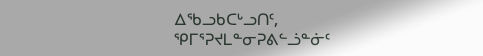ᐃᖃᓗᑲᑕᒡᓗᑎᑦ, ᕿᒥᕐᕈᔪᒪᓐᓂᕈᕕᓪᓘᓐᓃᑦ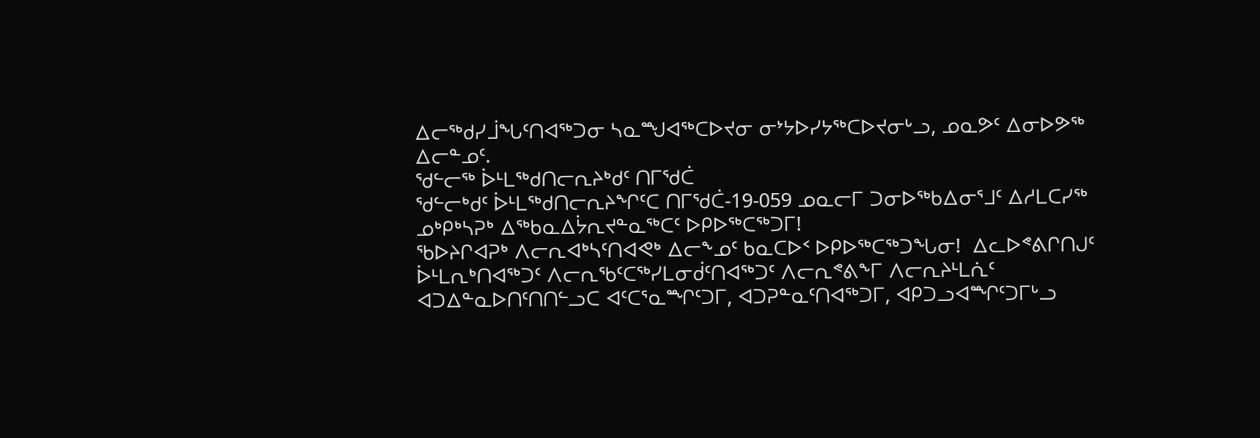ᐃᓕᖅᑯᓯᒨᖓᑦᑎᐊᖅᑐᓂ ᓴᓇᙳᐊᖅᑕᐅᔪᓂ ᓂᔾᔭᐅᓯᔭᖅᑕᐅᔪᓂᒡᓗ, ᓄᓇᕗᑦ ᐃᓂᐅᕗᖅ ᐃᓕᓐᓄᑦ.
ᖁᓪᓕᖅ ᐆᒻᒪᖅᑯᑎᓕᕆᔨᒃᑯᑦ ᑎᒥᖁᑖ
ᖁᓪᓕᒃᑯᑦ ᐆᒻᒪᖅᑯᑎᓕᕆᔨᖏᑦᑕ ᑎᒥᖁᑖ-19-059 ᓄᓇᓕᒥ ᑐᓂᐅᖅᑲᐃᓂᕐᒧᑦ ᐃᓱᒪᑕᓯᖅ
ᓄᒃᑭᒃᓴᕈᒃ ᐃᖅᑲᓇᐃᔮᕆᔪᓐᓇᖅᑕᑦ ᐅᑭᐅᖅᑕᖅᑐᒥ!
ᖃᐅᔨᒋᐊᕈᒃ ᐱᓕᕆᐊᒃᓴᑦᑎᐊᕙᒃ ᐃᓕᖕᓄᑦ ᑲᓇᑕᐅᑉ ᐅᑭᐅᖅᑕᖅᑐᖓᓂ!  ᐃᓚᐅᕝᕕᒋᑎᒍᑦ ᐆᒻᒪᕆᒃᑎᐊᖅᑐᑦ ᐱᓕᕆᖃᑦᑕᖅᓯᒪᓂᑰᑦᑎᐊᖅᑐᑦ ᐱᓕᕆᕝᕕᖕᒥ ᐱᓕᕆᔨᒻᒪᕇᑦ ᐊᑐᐃᓐᓇᐅᑎᑦᑎᑎᓪᓗᑕ ᐊᑦᑕᕐᓇᙱᑦᑐᒥ, ᐊᑐᕈᓐᓇᑦᑎᐊᖅᑐᒥ, ᐊᑭᑐᓗᐊᙱᑦᑐᒥᒡᓗ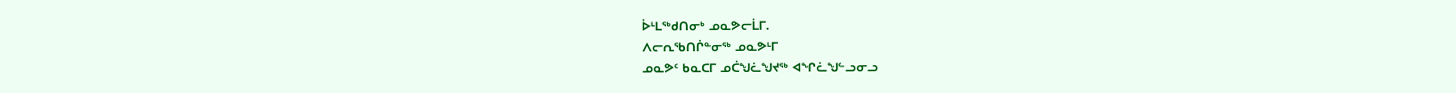ᐆᒻᒪᖅᑯᑎᓂᒃ ᓄᓇᕗᓕᒫᒥ.
ᐱᓕᕆᖃᑎᒌᓐᓂᖅ ᓄᓇᕗᒻᒥ
ᓄᓇᕗᑦ ᑲᓇᑕᒥ ᓄᑖᖑᓛᖑᔪᖅ ᐊᖏᓛᖑᓪᓗᓂᓗ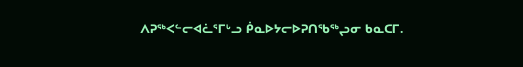ᐱᕈᖅᐸᓪᓕᐊᓛᕐᒥᒡᓗ ᑮᓇᐅᔭᓕᐅᕈᑎᖃᖅᖢᓂ ᑲᓇᑕᒥ.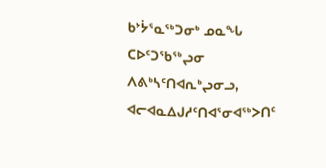ᑲᔾᔮᕐᓇᖅᑐᓂᒃ ᓄᓇᖓ ᑕᐅᑦᑐᖃᖅᖢᓂ ᐱᕕᒃᓴᑦᑎᐊᕆᒃᖢᓂᓗ, ᐊᓕᐊᓇᐃᒍᓱᑦᑎᐊᕐᓂᐊᖅᐳᑎᑦ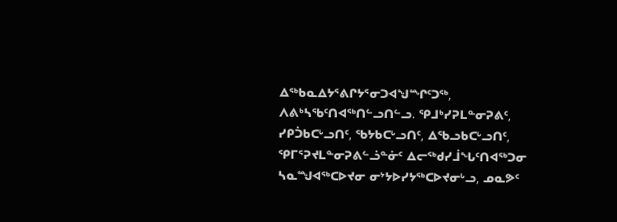ᐃᖅᑲᓇᐃᔭᕐᕕᒋᔭᕐᓂᑐᐊᖑᙱᑦᑐᖅ, ᐱᕕᒃᓴᖃᑦᑎᐊᖅᑎᓪᓗᑎᓪᓗ. ᕿᒧᒃᓯᕈᒪᓐᓂᕈᕕᑦ, ᓯᑭᑑᑲᑕᒡᓗᑎᑦ, ᖃᔭᑲᑕᒡᓗᑎᑦ, ᐃᖃᓗᑲᑕᒡᓗᑎᑦ, ᕿᒥᕐᕈᔪᒪᓐᓂᕈᕕᓪᓘᓐᓃᑦ ᐃᓕᖅᑯᓯᒨᖓᑦᑎᐊᖅᑐᓂ ᓴᓇᙳᐊᖅᑕᐅᔪᓂ ᓂᔾᔭᐅᓯᔭᖅᑕᐅᔪᓂᒡᓗ, ᓄᓇᕗᑦ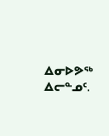ᐃᓂᐅᕗᖅ ᐃᓕᓐᓄᑦ.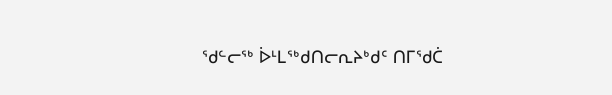ᖁᓪᓕᖅ ᐆᒻᒪᖅᑯᑎᓕᕆᔨᒃᑯᑦ ᑎᒥᖁᑖ